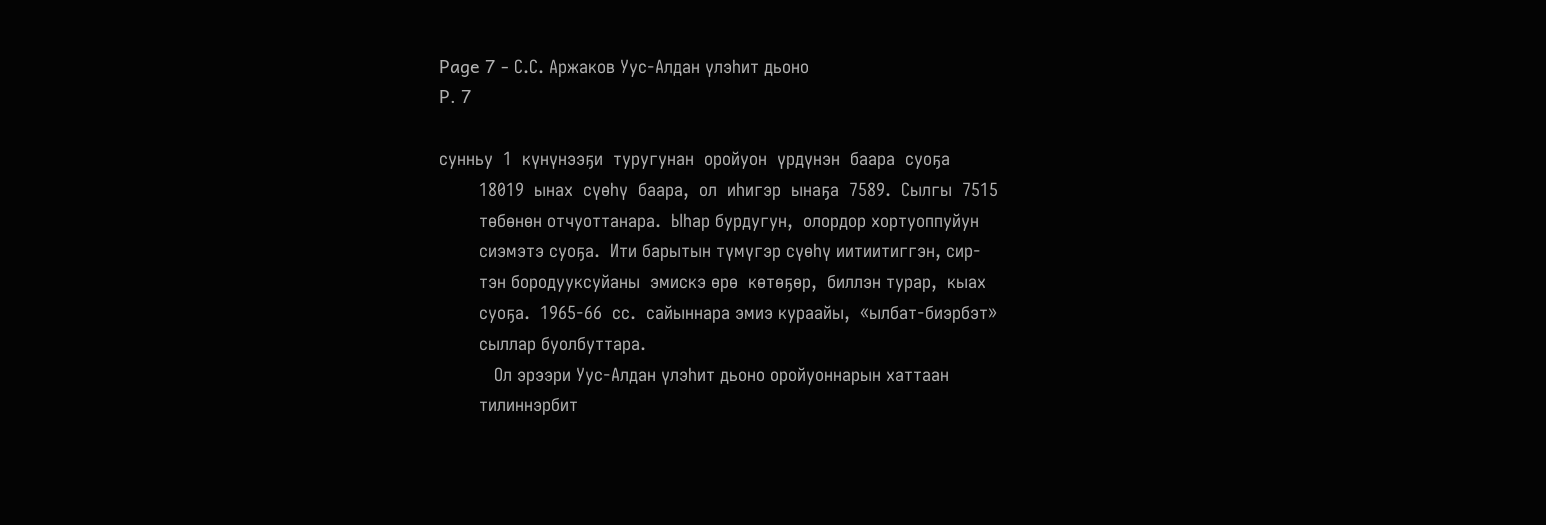Page 7 - С.С. Аржаков Уус-Алдан үлэһит дьоно
P. 7

сунньу  1  күнүнээҕи  туругунан  оройуон  үрдүнэн  баара  суоҕа
        18019  ынах  сүөһү  баара,  ол  иһигэр  ынаҕа  7589.  Сылгы  7515
        төбөнөн отчуоттанара.  Ыһар бурдугун,  олордор хортуоппуйун
        сиэмэтэ суоҕа.  Ити барытын түмүгэр сүөһү иитиитиггэн, сир-
        тэн бородууксуйаны  эмискэ өрө  көтөҕөр,  биллэн турар,  кыах
        суоҕа.  1965-66  сс.  сайыннара эмиэ кураайы,  «ылбат-биэрбэт»
        сыллар буолбуттара.
           Ол эрээри Уус-Алдан үлэһит дьоно оройуоннарын хаттаан
        тилиннэрбит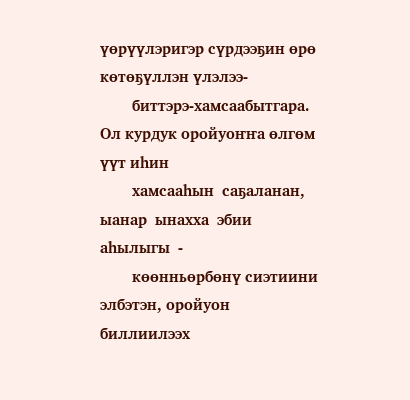үөрүүлэригэр сүрдээҕин өрө көтөҕүллэн үлэлээ-
        биттэрэ-хамсаабытгара.  Ол курдук оройуоҥҥа өлгөм үүт иһин
        хамсааһын  саҕаланан,  ыанар  ынахха  эбии  аһылыгы  -
        көөнньөрбөнү сиэтиини элбэтэн, оройуон биллиилээх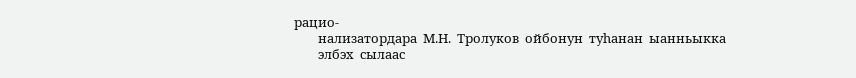рацио-
        нализатордара  М.Н.  Тролуков  ойбонун  туһанан  ыанньыкка
        элбэх  сылаас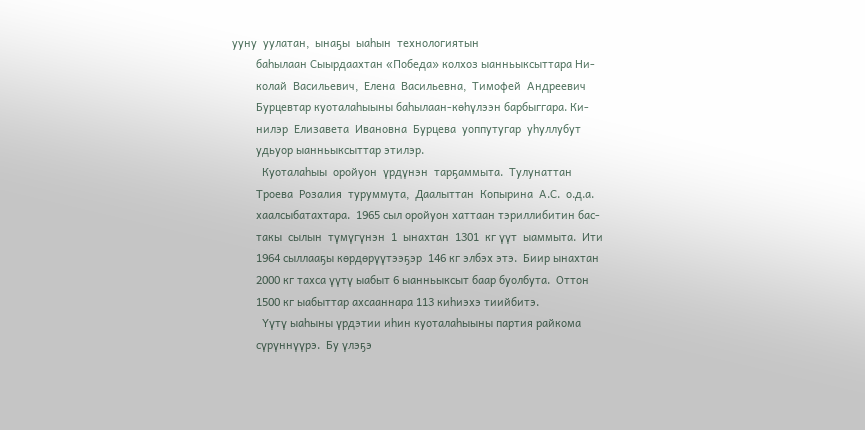ууну  уулатан,  ынаҕы  ыаһын  технологиятын
        баһылаан Сыырдаахтан «Победа» колхоз ыанньыксыттара Ни-
        колай  Васильевич,  Елена  Васильевна,  Тимофей  Андреевич
        Бурцевтар куоталаһыыны баһылаан-көһүлээн барбыггара. Ки-
        нилэр  Елизавета  Ивановна  Бурцева  уоппутугар  уһуллубут
        удьуор ыанньыксыттар этилэр.
          Куоталаһыы  оройуон  үрдүнэн  тарҕаммыта.  Тулунаттан
        Троева  Розалия  туруммута,  Даалыттан  Копырина  А.С.  о.д.а.
        хаалсыбатахтара.  1965 сыл оройуон хаттаан тэриллибитин бас-
        такы  сылын  түмүгүнэн  1  ынахтан  1301  кг үүт  ыаммыта.  Ити
        1964 сыллааҕы көрдөрүүтээҕэр  146 кг элбэх этэ.  Биир ынахтан
        2000 кг тахса үүтү ыабыт 6 ыанньыксыт баар буолбута.  Оттон
        1500 кг ыабыттар ахсааннара 113 киһиэхэ тиийбитэ.
          Үүтү ыаһыны үрдэтии иһин куоталаһыыны партия райкома
        сүрүннүүрэ.  Бу үлэҕэ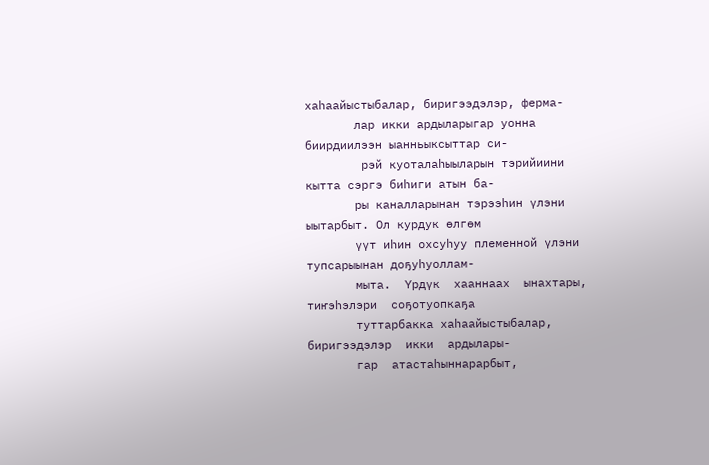хаһаайыстыбалар, биригээдэлэр, ферма-
       лар икки ардыларыгар уонна биирдиилээн ыанньыксыттар си-
        рэй куоталаһыыларын тэрийиини кытта сэргэ биһиги атын ба-
       ры каналларынан тэрээһин үлэни ыытарбыт. Ол курдук өлгөм
       үүт иһин охсуһуу племенной үлэни тупсарыынан доҕуһуоллам-
       мыта.  Үрдүк  хааннаах  ынахтары,  тиҥэһэлэри  соҕотуопкаҕа
       туттарбакка хаһаайыстыбалар,  биригээдэлэр  икки  ардылары-
       гар  атастаһыннарарбыт,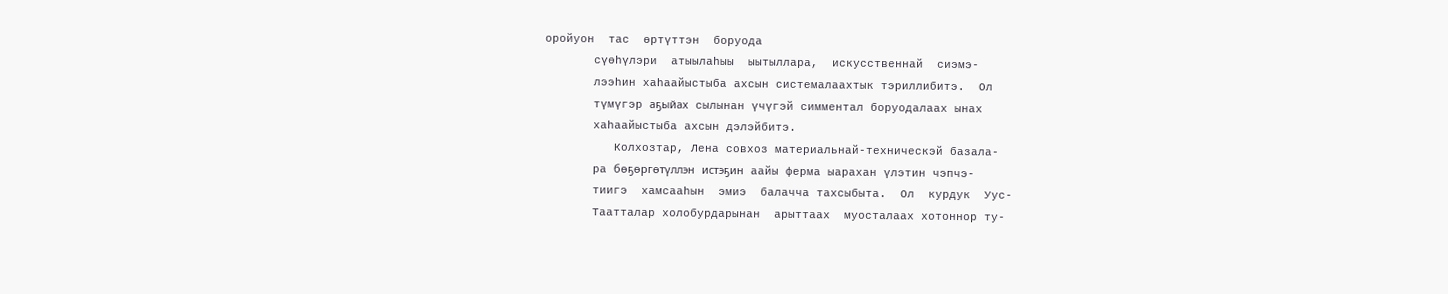оройуон  тас  өртүттэн  боруода
       сүөһүлэри  атыылаһыы  ыытыллара,  искусственнай  сиэмэ-
       лээһин хаһаайыстыба ахсын системалаахтык тэриллибитэ.  Ол
       түмүгэр аҕыйах сылынан үчүгэй симментал боруодалаах ынах
       хаһаайыстыба ахсын дэлэйбитэ.
          Колхозтар, Лена совхоз материальнай-техническэй базала-
       ра бөҕөргөтүллэн истэҕин аайы ферма ыарахан үлэтин чэпчэ-
       тиигэ  хамсааһын  эмиэ  балачча тахсыбыта.  Ол  курдук  Уус-
       Таатталар холобурдарынан  арыттаах  муосталаах хотоннор ту-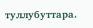туллубуттара.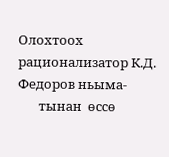Олохтоох рационализатор К.Д.  Федоров ньыма-
       тынан  өссө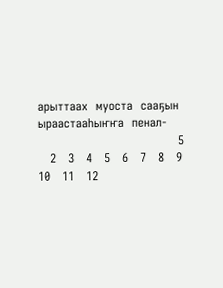арыттаах  муоста  сааҕын  ыраастааһыҥҥа  пенал-
                                   5
   2   3   4   5   6   7   8   9   10   11   12